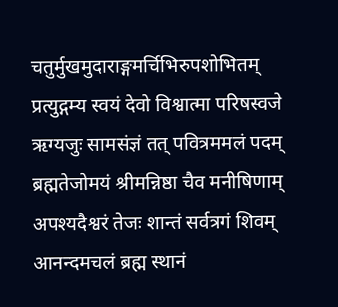चतुर्मुखमुदाराङ्गमर्चिभिरुपशोभितम्
प्रत्युद्गम्य स्वयं देवो विश्वात्मा परिषस्वजे
ऋग्यजुः सामसंज्ञं तत् पवित्रममलं पदम्
ब्रह्मतेजोमयं श्रीमन्निष्ठा चैव मनीषिणाम्
अपश्यदैश्वरं तेजः शान्तं सर्वत्रगं शिवम्
आनन्दमचलं ब्रह्म स्थानं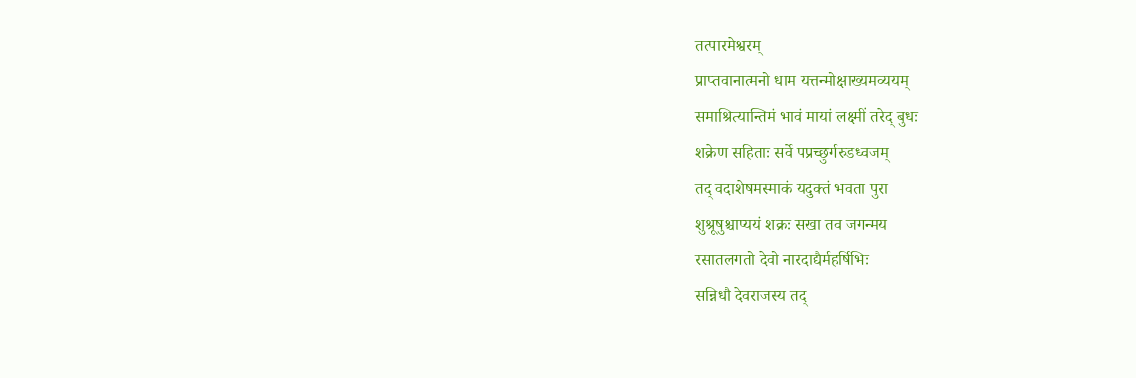तत्पारमेश्वरम्
प्राप्तवानात्मनो धाम यत्तन्मोक्षाख्यमव्ययम्
समाश्रित्यान्तिमं भावं मायां लक्ष्मीं तरेद् बुधः
शक्रेण सहिताः सर्वे पप्रच्छुर्गरुडध्वजम्
तद् वदाशेषमस्माकं यदुक्तं भवता पुरा
शुश्रूषुश्चाप्ययं शक्रः सखा तव जगन्मय
रसातलगतो देवो नारदाद्यैर्महर्षिभिः
सन्निधौ देवराजस्य तद्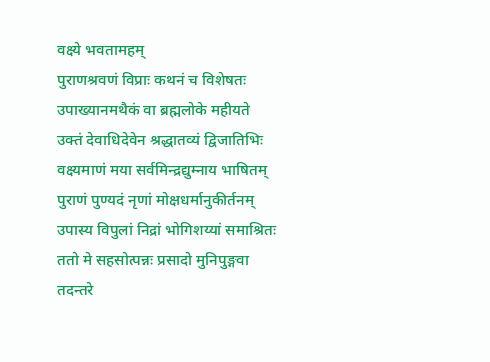वक्ष्ये भवतामहम्
पुराणश्रवणं विप्राः कथनं च विशेषतः
उपाख्यानमथैकं वा ब्रह्मलोके महीयते
उक्तं देवाधिदेवेन श्रद्धातव्यं द्विजातिभिः
वक्ष्यमाणं मया सर्वमिन्द्रद्युम्नाय भाषितम्
पुराणं पुण्यदं नृणां मोक्षधर्मानुकीर्तनम्
उपास्य विपुलां निद्रां भोगिशय्यां समाश्रितः
ततो मे सहसोत्पन्नः प्रसादो मुनिपुङ्गवा
तदन्तरे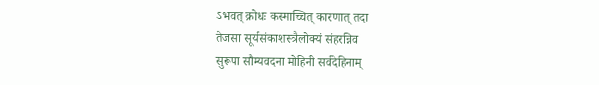ऽभवत् क्रोधः कस्माच्चित् कारणात् तदा
तेजसा सूर्यसंकाशस्त्रैलोक्यं संहरन्निव
सुरूपा सौम्यवदना मोहिनी सर्वदेहिनाम्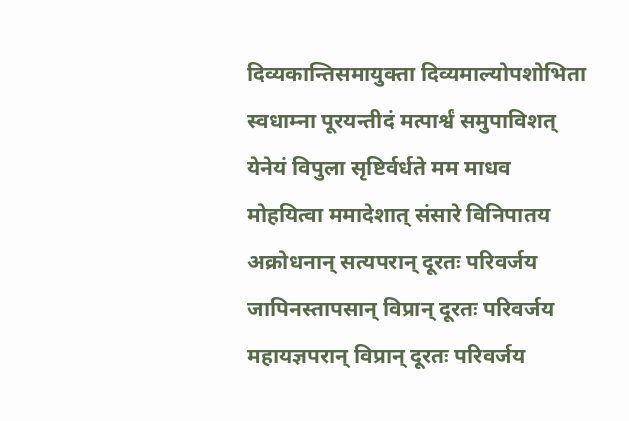दिव्यकान्तिसमायुक्ता दिव्यमाल्योपशोभिता
स्वधाम्ना पूरयन्तीदं मत्पार्श्वं समुपाविशत्
येनेयं विपुला सृष्टिर्वर्धते मम माधव
मोहयित्वा ममादेशात् संसारे विनिपातय
अक्रोधनान् सत्यपरान् दूरतः परिवर्जय
जापिनस्तापसान् विप्रान् दूरतः परिवर्जय
महायज्ञपरान् विप्रान् दूरतः परिवर्जय